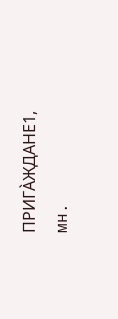ПРИГА̀ЖДАНЕ1, мн.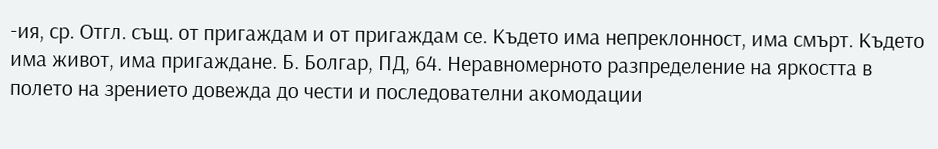-ия, ср. Отгл. същ. от пригаждам и от пригаждам се. Където има непреклонност, има смърт. Където има живот, има пригаждане. Б. Болгар, ПД, 64. Неравномерното разпределение на яркостта в полето на зрението довежда до чести и последователни акомодации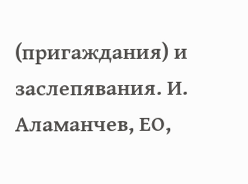(пригаждания) и заслепявания. И. Аламанчев, ЕО,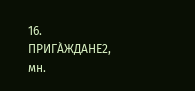16.
ПРИГА̀ЖДАНЕ2, мн.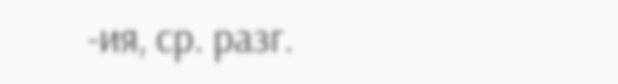-ия, ср. разг.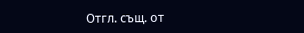Отгл. същ. от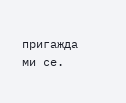пригажда ми се.